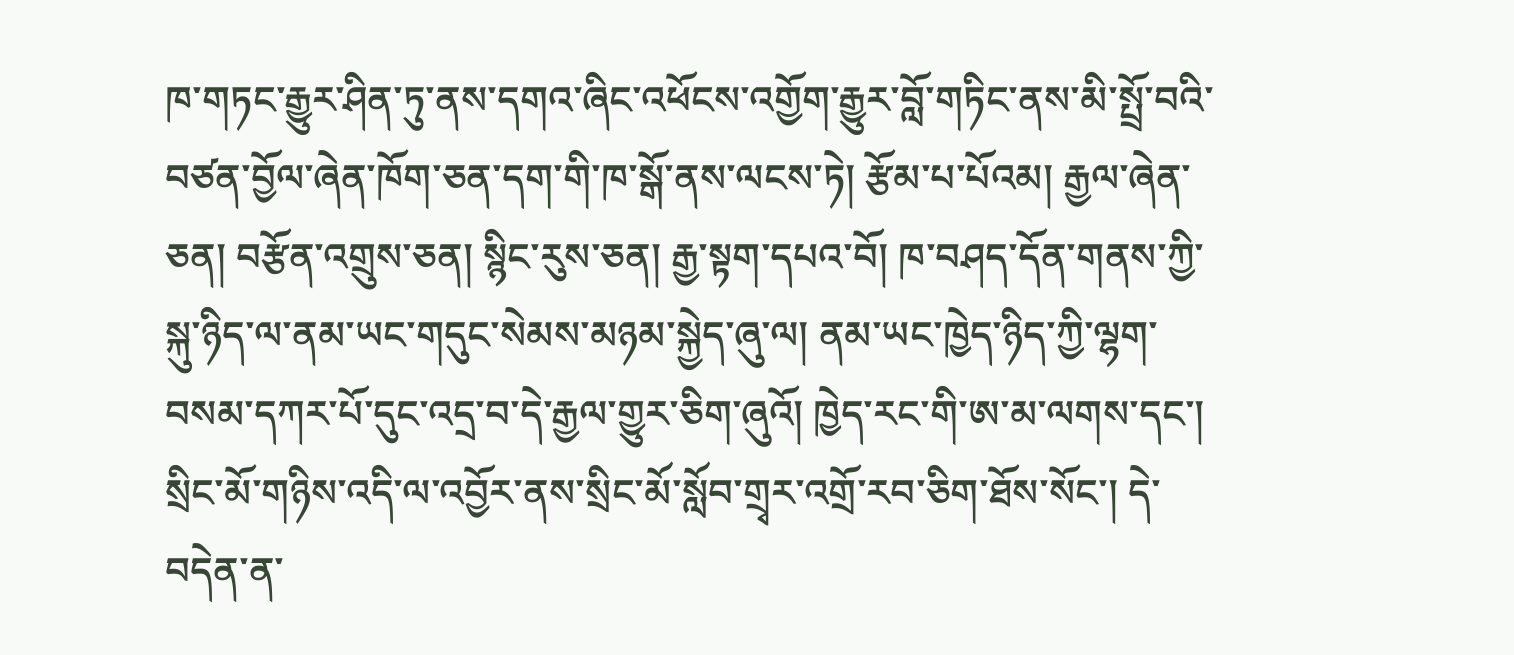ཁ་གཏང་རྒྱུར་ཤིན་ཏུ་ནས་དགའ་ཞིང་འཕོངས་འགྱོག་རྒྱུར་བློ་གཏིང་ནས་མི་སྤྲོ་བའི་བཙན་བྱོལ་ཞེན་ཁོག་ཅན་དག་གི་ཁ་སྒོ་ནས་ལངས་ཏེ། རྩོམ་པ་པོའམ། རྒྱལ་ཞེན་ཅན། བརྩོན་འགྲུས་ཅན། སྙིང་རུས་ཅན། རྒྱ་སྟག་དཔའ་བོ། ཁ་བཤད་དོན་གནས་ཀྱི་སྐུ་ཉིད་ལ་ནམ་ཡང་གདུང་སེམས་མཉམ་སྐྱེད་ཞུ་ལ། ནམ་ཡང་ཁྱེད་ཉིད་ཀྱི་ལྷག་བསམ་དཀར་པོ་དུང་འདྲ་བ་དེ་རྒྱལ་གྱུར་ཅིག་ཞུའོ། ཁྱེད་རང་གི་ཨ་མ་ལགས་དང་། སྲིང་མོ་གཉིས་འདི་ལ་འབྱོར་ནས་སྲིང་མོ་སློབ་གྲྭར་འགྲོ་རབ་ཅིག་ཐོས་སོང་། དེ་བདེན་ན་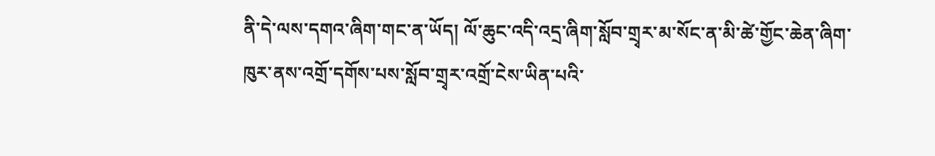ནི་དེ་ལས་དགའ་ཞིག་གང་ན་ཡོད། ལོ་ཆུང་འདི་འདྲ་ཞིག་སློབ་གྲྭར་མ་སོང་ན་མི་ཚེ་གྱོང་ཆེན་ཞིག་ཁུར་ནས་འགྲོ་དགོས་པས་སློབ་གྲྭར་འགྲོ་ངེས་ཡིན་པའི་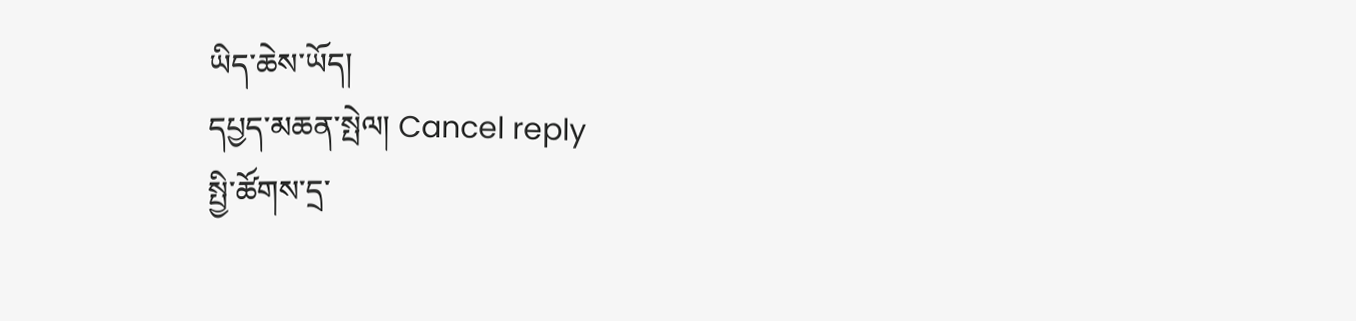ཡིད་ཆེས་ཡོད།
དཔྱད་མཆན་སྤེལ། Cancel reply
སྤྱི་ཚོགས་དྲ་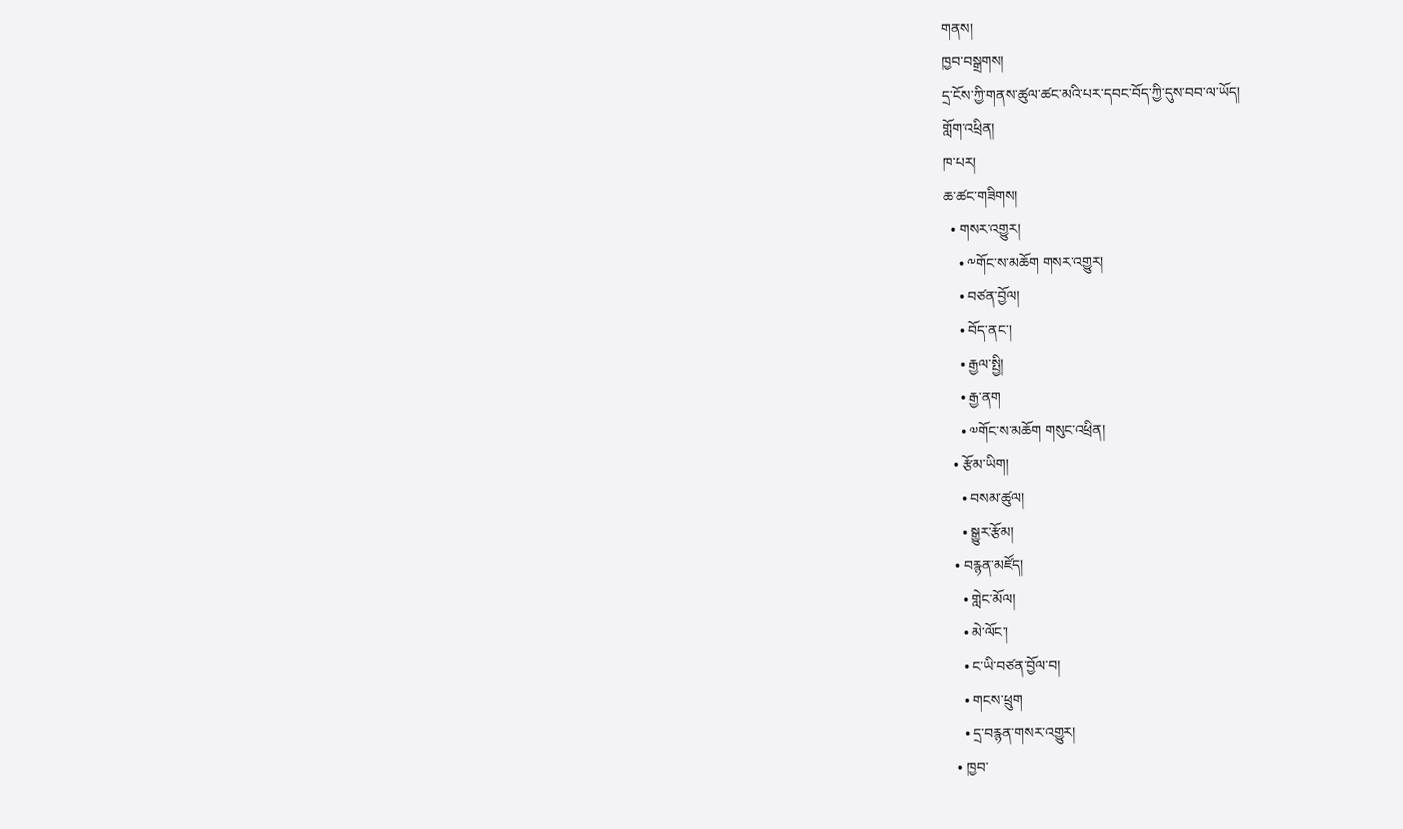གནས།
ཁྱབ་བསྒྲགས།
དྲ་ངོས་ཀྱི་གནས་ཚུལ་ཚང་མའི་པར་དབང་བོད་ཀྱི་དུས་བབ་ལ་ཡོད།
གློག་འཕྲིན།
ཁ་པར།
ཆ་ཚང་གཟིགས།
  • གསར་འགྱུར།
    • ༸གོང་ས་མཆོག གསར་འགྱུར།
    • བཙན་བྱོལ།
    • བོད་ནང་།
    • རྒྱལ་སྤྱི།
    • རྒྱ་ནག
    • ༧གོང་ས་མཆོག གསུང་འཕྲིན།
  • རྩོམ་ཡིག།
    • བསམ་ཚུལ།
    • སྒྱུར་རྩོམ།
  • བརྙན་མཛོད།
    • གླེང་མོལ།
    • མེ་ལོང་།
    • ང་ཡི་བཙན་བྱོལ་བ།
    • གངས་ཕྲུག
    • དྲ་བརྙན་གསར་འགྱུར།
  • ཁྱབ་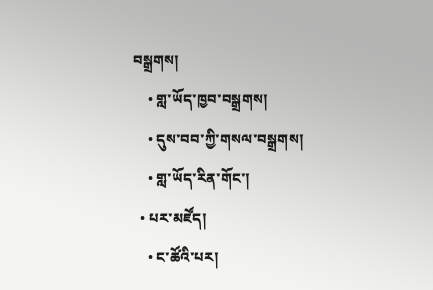བསྒྲགས།
    • གླ་ཡོད་ཁྱབ་བསྒྲགས།
    • དུས་བབ་ཀྱི་གསལ་བསྒྲགས།
    • གླ་ཡོད་རིན་གོང་།
  • པར་མཛོད།
    • ང་ཚོའི་པར།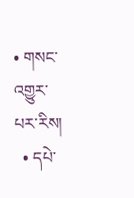• གསང་འགྱུར་པར་རིས།
  • དཔེ་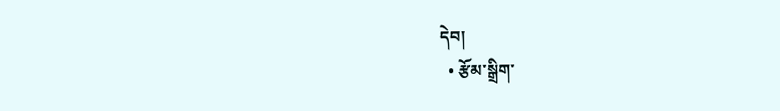དེབ།
  • རྩོམ་སྒྲིག་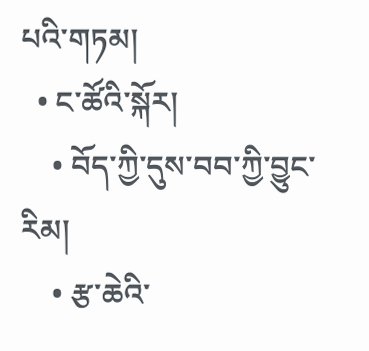པའི་གཏམ།
  • ང་ཚོའི་སྐོར།
    • བོད་ཀྱི་དུས་བབ་ཀྱི་བྱུང་རིམ།
    • རྩ་ཆེའི་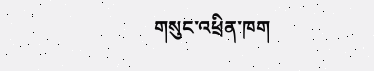གསུང་འཕྲིན་ཁག